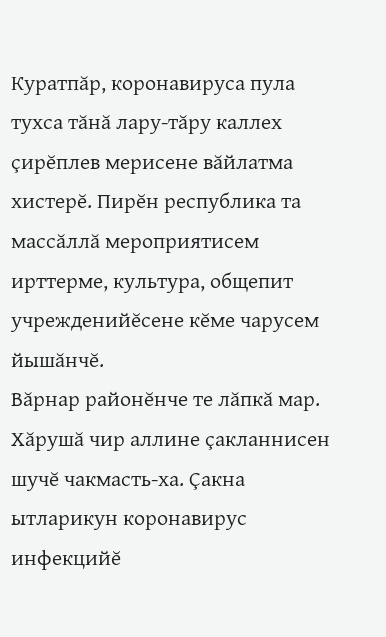Куратпăр, коронавируса пула тухса тăнă лару-тăру каллех çирĕплев мерисене вăйлатма хистерĕ. Пирĕн республика та массăллă мероприятисем ирттерме, культура, общепит учрежденийĕсене кĕме чарусем йышăнчĕ.
Вăрнар районĕнче те лăпкă мар. Хăрушă чир аллине çакланнисен шучĕ чакмасть-ха. Çакна ытларикун коронавирус инфекцийĕ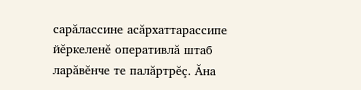сарăлассине асăрхаттарассипе йĕркеленĕ оперативлă штаб ларăвĕнче те палăртрĕç. Ăна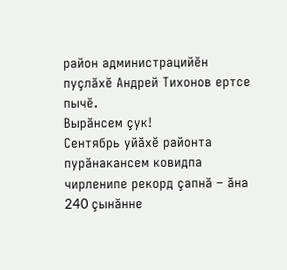район администрацийĕн пуçлăхĕ Андрей Тихонов ертсе пычĕ.
Вырăнсем çук!
Сентябрь уйăхĕ районта пурăнакансем ковидпа чирленипе рекорд çапнă – ăна 240 çынăнне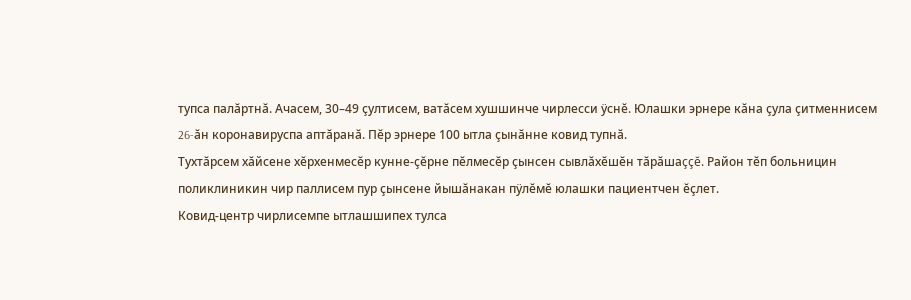тупса палăртнă. Ачасем, 30–49 çултисем, ватăсем хушшинче чирлесси ÿснĕ. Юлашки эрнере кăна çула çитменнисем 26-ăн коронавируспа аптăранă. Пĕр эрнере 100 ытла çынăнне ковид тупнă.
Тухтăрсем хăйсене хĕрхенмесĕр кунне-çĕрне пĕлмесĕр çынсен сывлăхĕшĕн тăрăшаççĕ. Район тĕп больницин поликлиникин чир паллисем пур çынсене йышăнакан пÿлĕмĕ юлашки пациентчен ĕçлет.
Ковид-центр чирлисемпе ытлашшипех тулса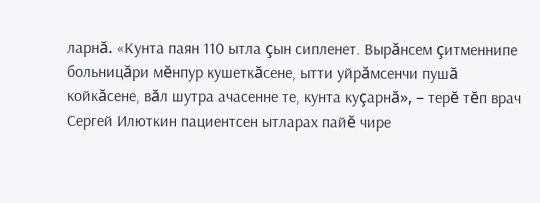ларнă. «Кунта паян 110 ытла çын сипленет. Вырăнсем çитменнипе больницăри мĕнпур кушеткăсене, ытти уйрăмсенчи пушă койкăсене, вăл шутра ачасенне те, кунта куçарнă», – терĕ тĕп врач Сергей Илюткин пациентсен ытларах пайĕ чире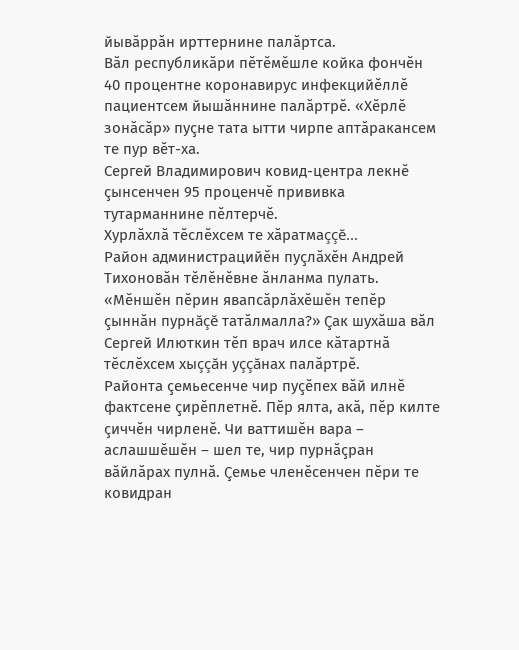йывăррăн ирттернине палăртса.
Вăл республикăри пĕтĕмĕшле койка фончĕн 40 процентне коронавирус инфекцийĕллĕ пациентсем йышăннине палăртрĕ. «Хĕрлĕ зонăсăр» пуçне тата ытти чирпе аптăракансем те пур вĕт-ха.
Сергей Владимирович ковид-центра лекнĕ çынсенчен 95 проценчĕ прививка тутарманнине пĕлтерчĕ.
Хурлăхлă тĕслĕхсем те хăратмаççĕ...
Район администрацийĕн пуçлăхĕн Андрей Тихоновăн тĕлĕнĕвне ăнланма пулать. «Мĕншĕн пĕрин явапсăрлăхĕшĕн тепĕр çыннăн пурнăçĕ татăлмалла?» Çак шухăша вăл Сергей Илюткин тĕп врач илсе кăтартнă тĕслĕхсем хыççăн уççăнах палăртрĕ.
Районта çемьесенче чир пуçĕпех вăй илнĕ фактсене çирĕплетнĕ. Пĕр ялта, акă, пĕр килте çиччĕн чирленĕ. Чи ваттишĕн вара – аслашшĕшĕн – шел те, чир пурнăçран вăйлăрах пулнă. Çемье членĕсенчен пĕри те ковидран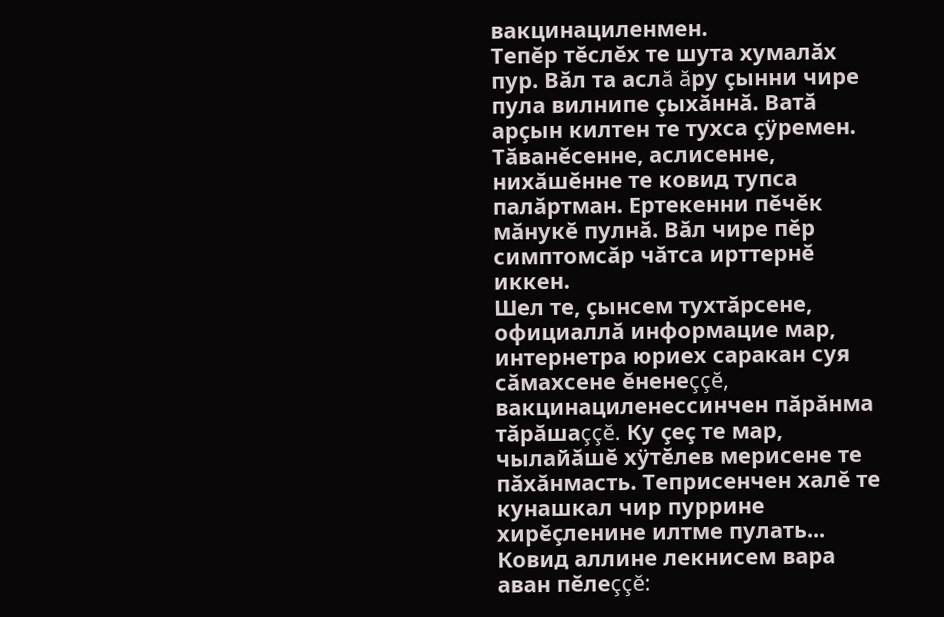вакцинациленмен.
Тепĕр тĕслĕх те шута хумалăх пур. Вăл та аслă ăру çынни чире пула вилнипе çыхăннă. Ватă арçын килтен те тухса çÿремен. Тăванĕсенне, аслисенне, нихăшĕнне те ковид тупса палăртман. Ертекенни пĕчĕк мăнукĕ пулнă. Вăл чире пĕр симптомсăр чăтса ирттернĕ иккен.
Шел те, çынсем тухтăрсене, официаллă информацие мар, интернетра юриех саракан суя сăмахсене ĕненеççĕ, вакцинациленессинчен пăрăнма тăрăшаççĕ. Ку çеç те мар, чылайăшĕ хÿтĕлев мерисене те пăхăнмасть. Теприсенчен халĕ те кунашкал чир пуррине хирĕçленине илтме пулать...
Ковид аллине лекнисем вара аван пĕлеççĕ: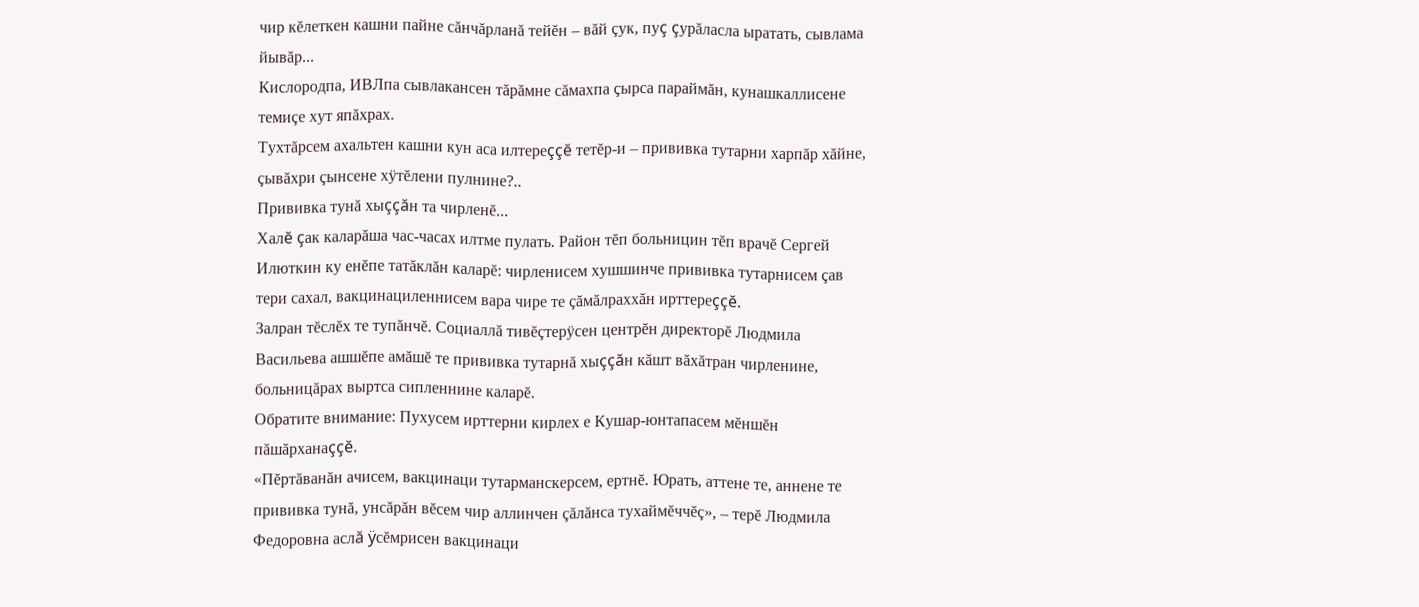чир кĕлеткен кашни пайне сăнчăрланă тейĕн – вăй çук, пуç çурăласла ыратать, сывлама йывăр...
Кислородпа, ИВЛпа сывлакансен тăрăмне сăмахпа çырса параймăн, кунашкаллисене темиçе хут япăхрах.
Тухтăрсем ахальтен кашни кун аса илтереççĕ тетĕр-и – прививка тутарни харпăр хăйне, çывăхри çынсене хÿтĕлени пулнине?..
Прививка тунă хыççăн та чирленĕ...
Халĕ çак каларăша час-часах илтме пулать. Район тĕп больницин тĕп врачĕ Сергей Илюткин ку енĕпе татăклăн каларĕ: чирленисем хушшинче прививка тутарнисем çав тери сахал, вакцинациленнисем вара чире те çăмăлраххăн ирттереççĕ.
Залран тĕслĕх те тупăнчĕ. Социаллă тивĕçтерÿсен центрĕн директорĕ Людмила Васильева ашшĕпе амăшĕ те прививка тутарнă хыççăн кăшт вăхăтран чирленине, больницăрах выртса сипленнине каларĕ.
Обратите внимание: Пухусем ирттерни кирлех е Кушар-юнтапасем мĕншĕн пăшăрханаççĕ.
«Пĕртăванăн ачисем, вакцинаци тутарманскерсем, ертнĕ. Юрать, аттене те, аннене те прививка тунă, унсăрăн вĕсем чир аллинчен çăлăнса тухаймĕччĕç», – терĕ Людмила Федоровна аслă ÿсĕмрисен вакцинаци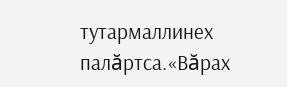тутармаллинех палăртса.«Вăрах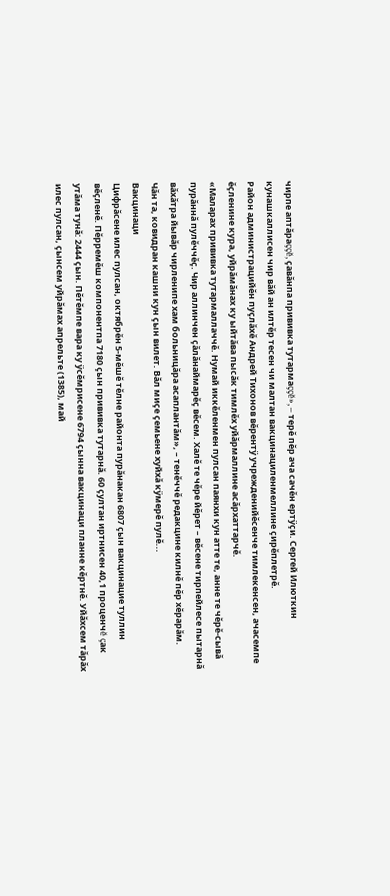чирпе аптăраççĕ, çавăнпа прививка тутармаççĕ», – терĕ пĕр ача сачĕн ертÿçи. Сергей Илюткин кунашкаллисен чир вăй ан илтĕр тесен чи малтан вакцинациленмеллине çирĕплетрĕ.
Район администрацийĕн пуçлăхĕ Андрей Тихонов вĕрентÿ учрежденийĕсенче тимлекенсен, ачасемпе ĕçленине кура, уйрăмăнах ку ыйтăва пысăк тимлĕх уйăрмаллине асăрхаттарчĕ.
«Маларах прививка тутармаллаччĕ. Нумай иккĕленмен пулсан паянхи кун атте те, анне те чĕрĕ-сывă пурăннă пулĕччĕç. Чир аллинчен çăлăнаймарĕç вĕсем. Халĕ те чĕре йĕрет – вĕсене тирпейлесе пытарнă вăхăтра йывăр чирленипе хам больницăра асаплантăм», – тенĕччĕ редакцине килнĕ пĕр хĕрарăм.
Чăн та, ковидран кашни кун çын вилет. Вăл миçе çемьене хуйхă кÿмерĕ пулĕ...
Вакцинаци
Цифрăсене илес пулсан, октябрĕн 5-мĕшĕ тĕлне районта пурăнакан 6807 çын вакцинацие туллин вĕçленĕ. Пĕрремĕш компонентпа 7180 çын прививка тутарнă. 60 çултан иртнисен 40,1 проценчĕ çак утăма тунă: 2444 çын. Пĕтĕмпе вара ку ÿсĕмрисене 6794 çынна вакцинаци планне кĕртнĕ. Уйăхсем тăрăх илес пулсан, çынсем уйрăмах апрельте (1385), май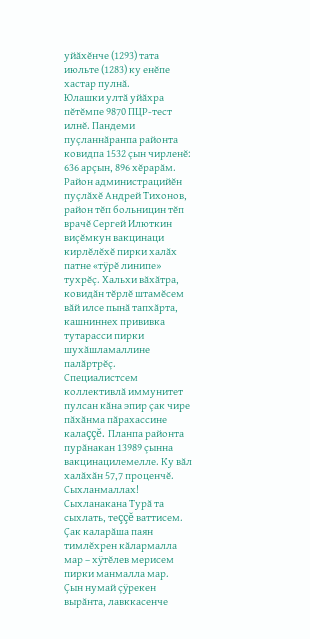уйăхĕнче (1293) тата июльте (1283) ку енĕпе хастар пулнă.
Юлашки ултă уйăхра пĕтĕмпе 9870 ПЦР-тест илнĕ. Пандеми пуçланнăранпа районта ковидпа 1532 çын чирленĕ: 636 арçын, 896 хĕрарăм.
Район администрацийĕн пуçлăхĕ Андрей Тихонов, район тĕп больницин тĕп врачĕ Сергей Илюткин виçĕмкун вакцинаци кирлĕлĕхĕ пирки халăх патне «тÿрĕ линипе» тухрĕç. Хальхи вăхăтра, ковидăн тĕрлĕ штамĕсем вăй илсе пынă тапхăрта, кашниннех прививка тутарасси пирки шухăшламаллине палăртрĕç.
Специалистсем коллективлă иммунитет пулсан кăна эпир çак чире пăхăнма пăрахассине калаççĕ. Планпа районта пурăнакан 13989 çынна вакцинацилемелле. Ку вăл халăхăн 57,7 проценчĕ.
Сыхланмаллах!
Сыхланакана Турă та сыхлать, теççĕ ваттисем. Çак каларăша паян тимлĕхрен кăлармалла мар – хÿтĕлев мерисем пирки манмалла мар.
Çын нумай çÿрекен вырăнта, лавккасенче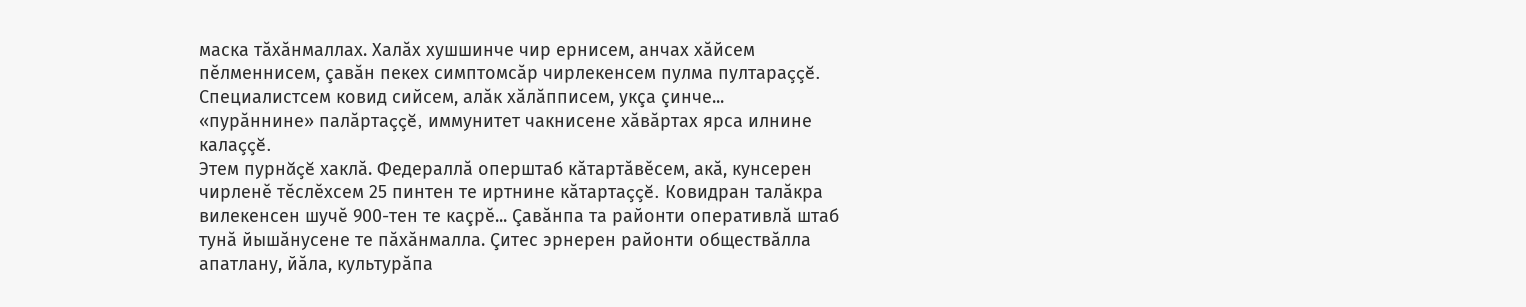маска тăхăнмаллах. Халăх хушшинче чир ернисем, анчах хăйсем пĕлменнисем, çавăн пекех симптомсăр чирлекенсем пулма пултараççĕ. Специалистсем ковид сийсем, алăк хăлăпписем, укçа çинче... «пурăннине» палăртаççĕ, иммунитет чакнисене хăвăртах ярса илнине калаççĕ.
Этем пурнăçĕ хаклă. Федераллă оперштаб кăтартăвĕсем, акă, кунсерен чирленĕ тĕслĕхсем 25 пинтен те иртнине кăтартаççĕ. Ковидран талăкра вилекенсен шучĕ 900-тен те каçрĕ... Çавăнпа та районти оперативлă штаб тунă йышăнусене те пăхăнмалла. Çитес эрнерен районти обществăлла апатлану, йăла, культурăпа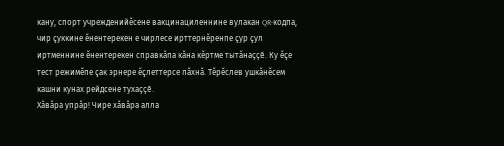кану, спорт учрежденийĕсене вакцинациленнине вулакан QR-кодпа, чир çуккине ĕнентерекен е чирлесе ирттернĕренпе çур çул иртменнине ĕнентерекен справкăпа кăна кĕртме тытăнаççĕ. Ку ĕçе тест режимĕпе çак эрнере ĕçлеттерсе пăхнă. Тĕрĕслев ушкăнĕсем кашни кунах рейдсене тухаççĕ.
Хăвăра упрăр! Чире хăвăра алла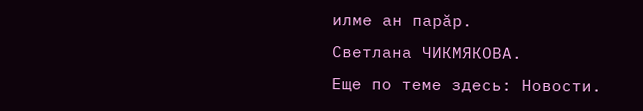илме ан парăр.
Светлана ЧИКМЯКОВА.
Еще по теме здесь: Новости.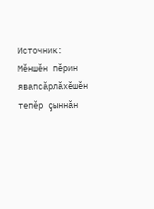Источник: Мĕншĕн пĕрин явапсăрлăхĕшĕн тепĕр çыннăн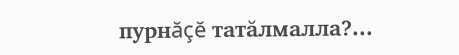пурнăçĕ татăлмалла?...